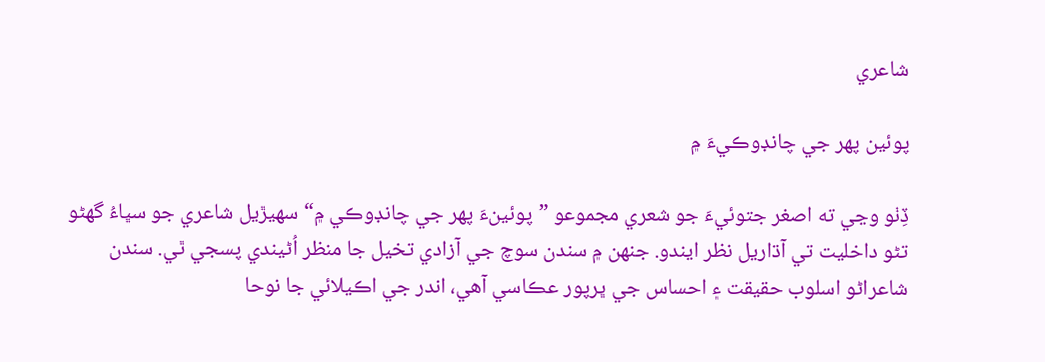شاعري

پوئين پهر جي چانڊوڪيءَ ۾

ڏِٺو وڃي ته اصغر جتوئيءَ جو شعري مجموعو ”پوئينءَ پهر جي چانڊوڪي ۾“ سهيڙيل شاعري جو سڀاءُ گهڻو تڻو داخليت تي آڌاريل نظر ايندو. جنهن ۾ سندن سوچ جي آزادي تخيل جا منظر اُڻيندي پسجي ٿي. سندن شاعراڻو اسلوب حقيقت ۽ احساس جي ڀرپور عڪاسي آهي، اندر جي اڪيلائي جا نوحا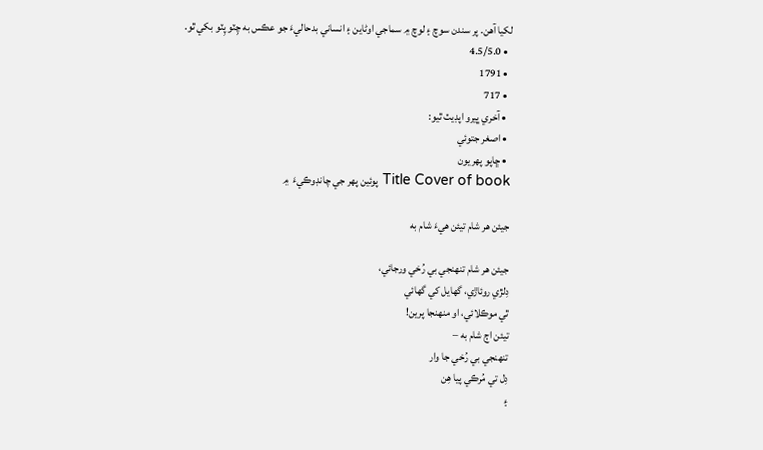لکيا آهن. پر سندن سوچ ۽ لوچ ۾ سماجي اوڻاين ۽ انساني بدحاليءَ جو عڪس به چِٽو پِٽو بکي ٿو.
  • 4.5/5.0
  • 1791
  • 717
  • آخري ڀيرو اپڊيٽ ٿيو:
  • اصغر جتوئي
  • ڇاپو پھريون
Title Cover of book پوئين پهر جي چانڊوڪيءَ  ۾

جيئن هر شام تيئن هيءَ شام به

جيئن هر شام تنهنجي بي رُخي ورجائي،
دِلڙي روئاڙي، گهايل کي گهائي
ٿي موڪلائي، او منهنجا پرين!
تيئن اڄ شام به –
تنهنجي بي رُخي جا وار
دِل تي مُرڪي پيا هِن
۽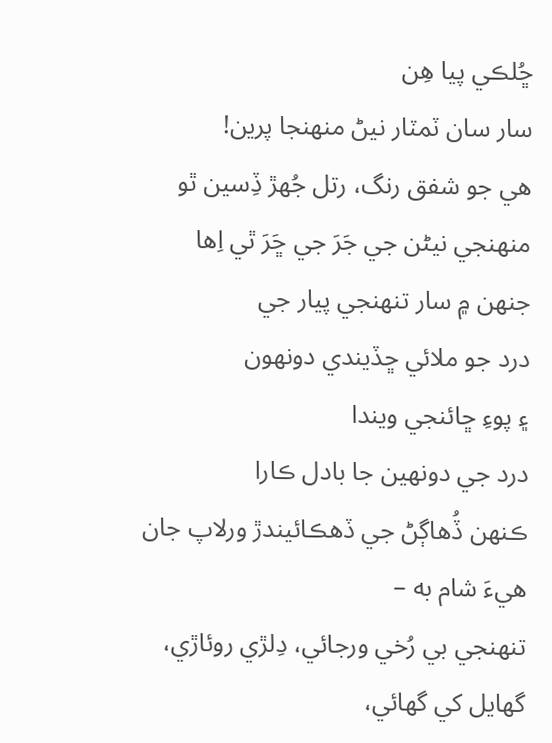ڇُلڪي پيا هِن
سار سان ٽمٽار نيڻ منهنجا پرين!
هي جو شفق رنگ، رتل جُهڙ ڏِسين ٿو
منهنجي نيڻن جي جَرَ جي ڇَرَ ٿي اِها
جنهن ۾ سار تنهنجي پيار جي
درد جو ملائي ڇڏيندي دونهون
۽ پوءِ ڇائنجي ويندا
درد جي دونهين جا بادل ڪارا
ڪنهن ڏُهاڳڻ جي ڏهڪائيندڙ ورلاپ جان
هيءَ شام به –
تنهنجي بي رُخي ورجائي، دِلڙي روئاڙي،
گهايل کي گهائي،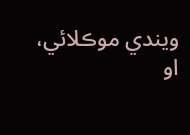ويندي موڪلائي،
او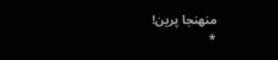منهنجا پرين!
*